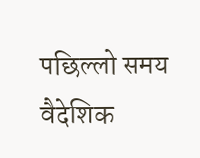पछिल्लो समय वैदेशिक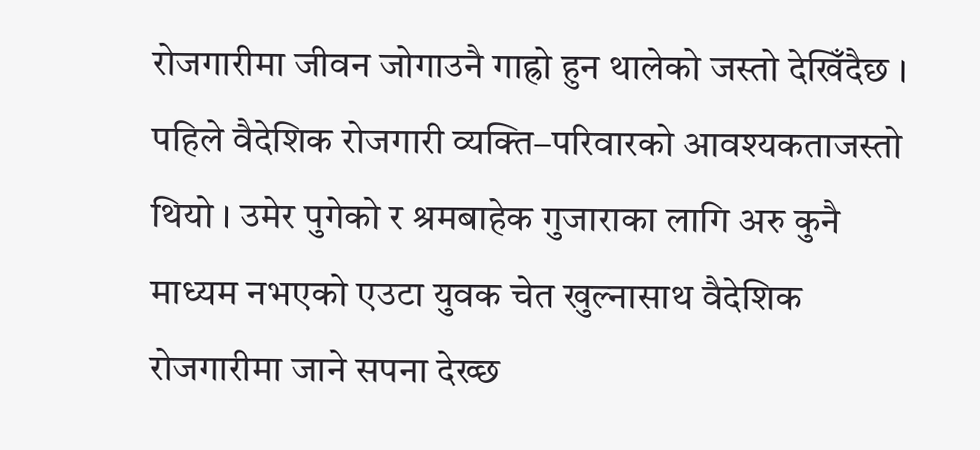रोजगारीमा जीवन जोगाउनै गाह्रो हुन थालेको जस्तो देखिँदैछ । पहिले वैदेशिक रोजगारी व्यक्ति–परिवारको आवश्यकताजस्तो थियो । उमेर पुगेको र श्रमबाहेक गुजाराका लागि अरु कुनै माध्यम नभएको एउटा युवक चेत खुल्नासाथ वैदेशिक रोजगारीमा जाने सपना देख्छ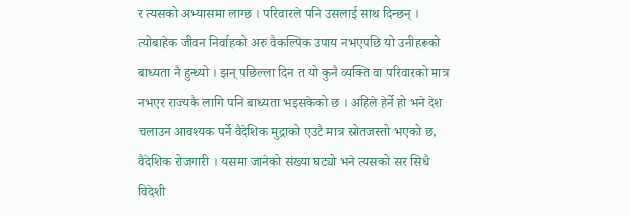र त्यसको अभ्यासमा लाग्छ । परिवारले पनि उसलाई साथ दिन्छन् । त्योबाहेक जीवन निर्वाहको अरु वैकल्पिक उपाय नभएपछि यो उनीहरूको बाध्यता नै हुन्थ्यो । झन् पछिल्ला दिन त यो कुनै व्यक्ति वा परिवारको मात्र नभएर राज्यकै लागि पनि बाध्यता भइसकेको छ । अहिले हेर्ने हो भने देश चलाउन आवश्यक पर्ने वैदेशिक मुद्राको एउटै मात्र स्रोतजस्तो भएको छ, वैदेशिक रोजगारी । यसमा जानेको संख्या घट्यो भने त्यसको सर सिधै विदेशी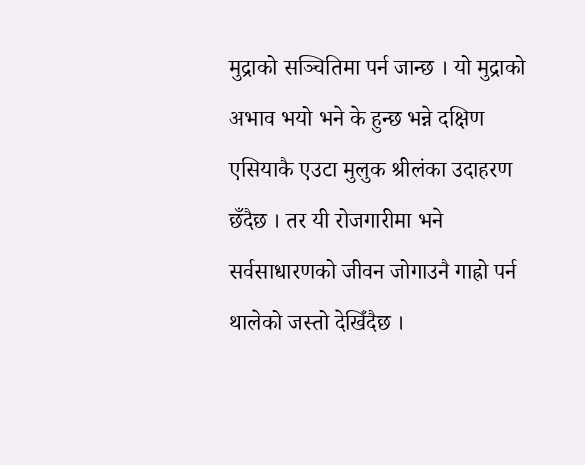मुद्राको सञ्चितिमा पर्न जान्छ । यो मुद्राको अभाव भयो भने के हुन्छ भन्ने दक्षिण एसियाकै एउटा मुलुक श्रीलंका उदाहरण छँदैछ । तर यी रोजगारीमा भने सर्वसाधारणको जीवन जोगाउनै गाह्रो पर्न थालेको जस्तो देखिँदैछ ।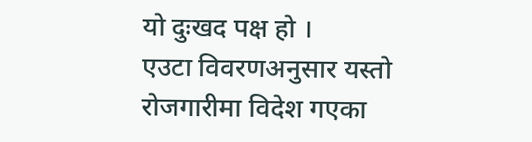यो दुःखद पक्ष हो ।
एउटा विवरणअनुसार यस्तो रोजगारीमा विदेश गएका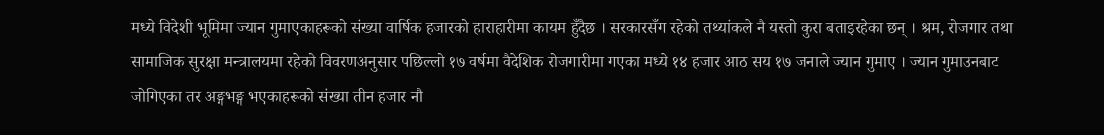मध्ये विदेशी भूमिमा ज्यान गुमाएकाहरूको संख्या वार्षिक हजारको हाराहारीमा कायम हुँदैछ । सरकारसँग रहेको तथ्यांकले नै यस्तो कुरा बताइरहेका छन् । श्रम, रोजगार तथा सामाजिक सुरक्षा मन्त्रालयमा रहेको विवरणअनुसार पछिल्लो १७ वर्षमा वैदेशिक रोजगारीमा गएका मध्ये १४ हजार आठ सय १७ जनाले ज्यान गुमाए । ज्यान गुमाउनबाट जोगिएका तर अङ्गभङ्ग भएकाहरूको संख्या तीन हजार नौ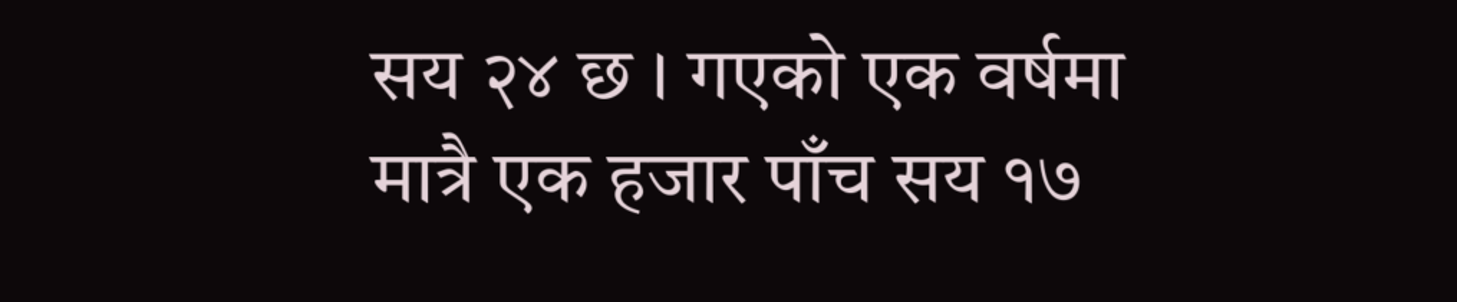सय २४ छ । गएको एक वर्षमा मात्रै एक हजार पाँच सय १७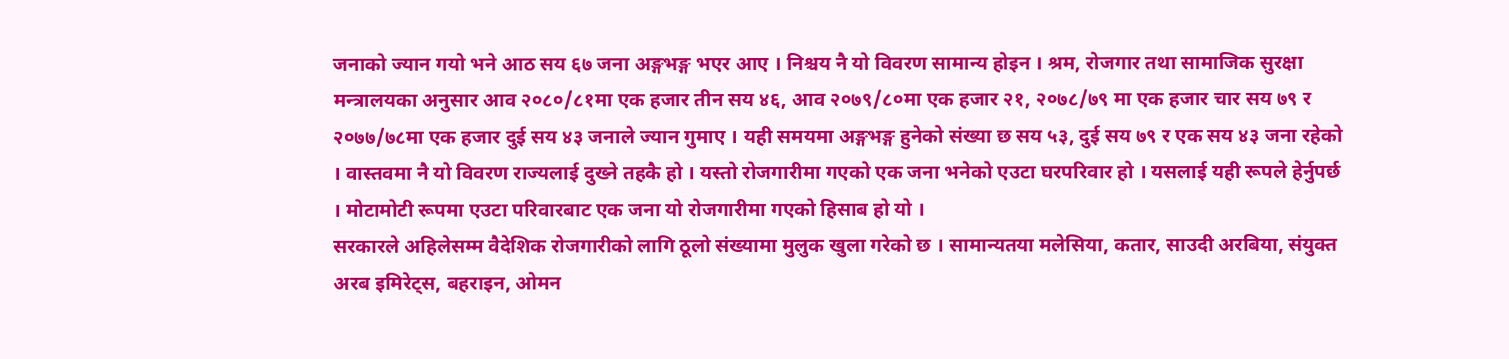जनाको ज्यान गयो भने आठ सय ६७ जना अङ्गभङ्ग भएर आए । निश्चय नै यो विवरण सामान्य होइन । श्रम, रोजगार तथा सामाजिक सुरक्षा मन्त्रालयका अनुसार आव २०८०/८१मा एक हजार तीन सय ४६, आव २०७९/८०मा एक हजार २१, २०७८/७९ मा एक हजार चार सय ७९ र २०७७/७८मा एक हजार दुई सय ४३ जनाले ज्यान गुमाए । यही समयमा अङ्गभङ्ग हुनेको संख्या छ सय ५३, दुई सय ७९ र एक सय ४३ जना रहेको । वास्तवमा नै यो विवरण राज्यलाई दुख्ने तहकै हो । यस्तो रोजगारीमा गएको एक जना भनेको एउटा घरपरिवार हो । यसलाई यही रूपले हेर्नुपर्छ । मोटामोटी रूपमा एउटा परिवारबाट एक जना यो रोजगारीमा गएको हिसाब हो यो ।
सरकारले अहिलेसम्म वैदेशिक रोजगारीको लागि ठूलो संख्यामा मुलुक खुला गरेको छ । सामान्यतया मलेसिया, कतार, साउदी अरबिया, संयुक्त अरब इमिरेट्स, बहराइन, ओमन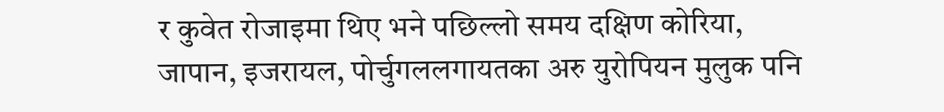र कुवेत रोजाइमा थिए भने पछिल्लो समय दक्षिण कोरिया, जापान, इजरायल, पोर्चुगललगायतका अरु युरोपियन मुलुक पनि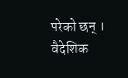परेको छन् । वैदेशिक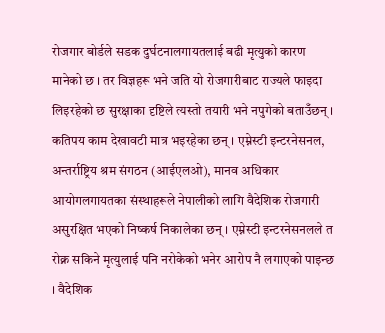रोजगार बोर्डले सडक दुर्घटनालगायतलाई बढी मृत्युको कारण मानेको छ । तर विज्ञहरू भने जति यो रोजगारीबाट राज्यले फाइदा लिइरहेको छ सुरक्षाका दृष्टिले त्यस्तो तयारी भने नपुगेको बताउँछन् । कतिपय काम देखावटी मात्र भइरहेका छन् । एम्नेस्टी इन्टरनेसनल, अन्तर्राष्ट्रिय श्रम संगठन (आईएलओ), मानव अधिकार आयोगलगायतका संस्थाहरूले नेपालीको लागि वैदेशिक रोजगारी असुरक्षित भएको निष्कर्ष निकालेका छन् । एम्नेस्टी इन्टरनेसनलले त रोक्न सकिने मृत्युलाई पनि नरोकेको भनेर आरोप नै लगाएको पाइन्छ । वैदेशिक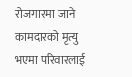रोजगारमा जाने कामदारको मृत्यु भएमा परिवारलाई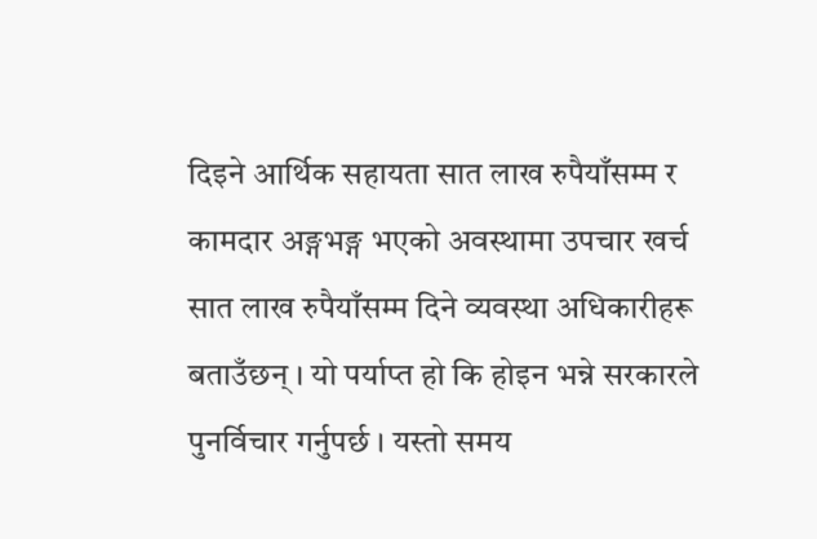दिइने आर्थिक सहायता सात लाख रुपैयाँसम्म र कामदार अङ्गभङ्ग भएको अवस्थामा उपचार खर्च सात लाख रुपैयाँसम्म दिने व्यवस्था अधिकारीहरू बताउँछन् । यो पर्याप्त हो कि होइन भन्ने सरकारले पुनर्विचार गर्नुपर्छ । यस्तो समय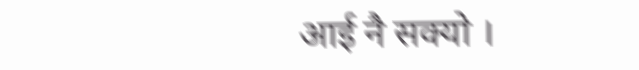आई नै सक्यो ।